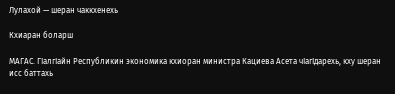Лулахой — шеран чаккхенехь

Кхиаран боларш

МАГАС. ГIалгIайн Республикин экономика кхиоран министра Кациева Асета чIагIдарехь, кху шеран исс баттахь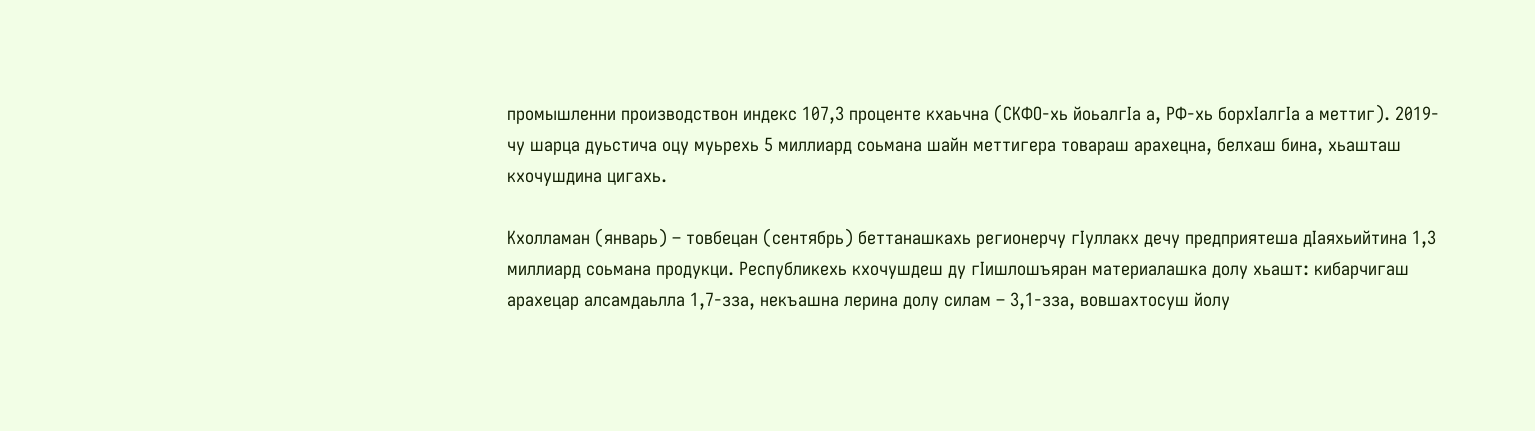промышленни производствон индекс 107,3 проценте кхаьчна (СКФО-хь йоьалгIа а, РФ-хь борхIалгIа а меттиг). 2019-чу шарца дуьстича оцу муьрехь 5 миллиард соьмана шайн меттигера товараш арахецна, белхаш бина, хьашташ кхочушдина цигахь.

Кхолламан (январь) – товбецан (сентябрь) беттанашкахь регионерчу гIуллакх дечу предприятеша дIаяхьийтина 1,3 миллиард соьмана продукци. Республикехь кхочушдеш ду гIишлошъяран материалашка долу хьашт: кибарчигаш арахецар алсамдаьлла 1,7-зза, некъашна лерина долу силам – 3,1-зза, вовшахтосуш йолу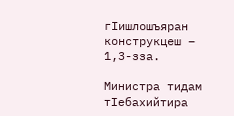гIишлошъяран конструкцеш – 1,3-зза.

Министра тидам тIебахийтира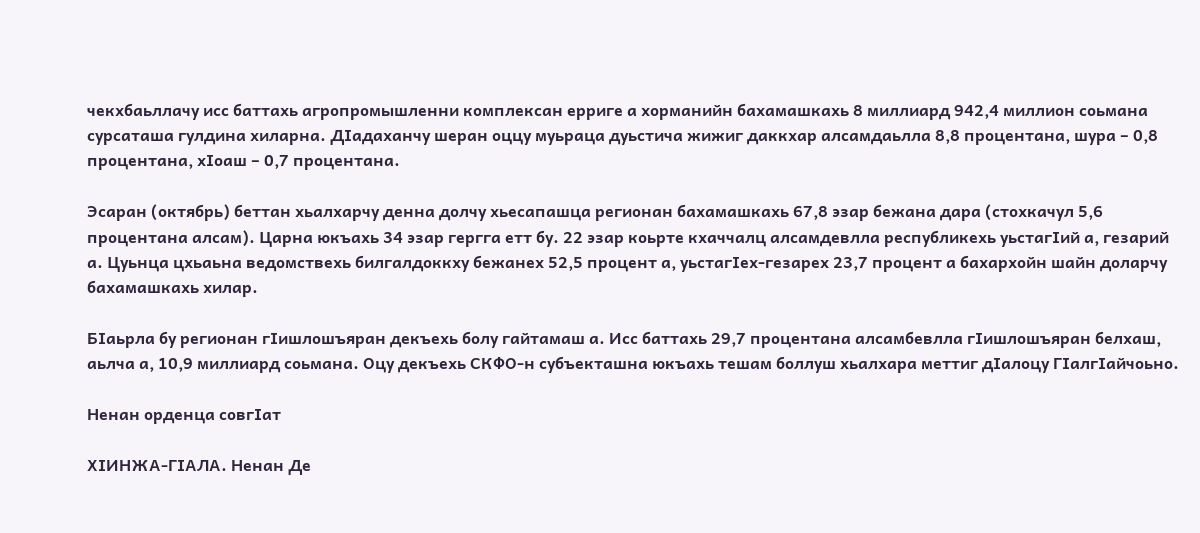чекхбаьллачу исс баттахь агропромышленни комплексан ерриге а хорманийн бахамашкахь 8 миллиард 942,4 миллион соьмана сурсаташа гулдина хиларна. ДIадаханчу шеран оццу муьраца дуьстича жижиг даккхар алсамдаьлла 8,8 процентана, шура – 0,8 процентана, хIоаш – 0,7 процентана.

Эсаран (октябрь) беттан хьалхарчу денна долчу хьесапашца регионан бахамашкахь 67,8 эзар бежана дара (стохкачул 5,6 процентана алсам). Царна юкъахь 34 эзар гергга етт бу. 22 эзар коьрте кхаччалц алсамдевлла республикехь уьстагIий а, гезарий а. Цуьнца цхьаьна ведомствехь билгалдоккху бежанех 52,5 процент а, уьстагIех-гезарех 23,7 процент а бахархойн шайн доларчу бахамашкахь хилар.

БIаьрла бу регионан гIишлошъяран декъехь болу гайтамаш а. Исс баттахь 29,7 процентана алсамбевлла гIишлошъяран белхаш, аьлча а, 10,9 миллиард соьмана. Оцу декъехь СКФО-н субъекташна юкъахь тешам боллуш хьалхара меттиг дIалоцу ГIалгIайчоьно.

Ненан орденца совгIат

ХIИНЖА-ГIАЛА. Ненан Де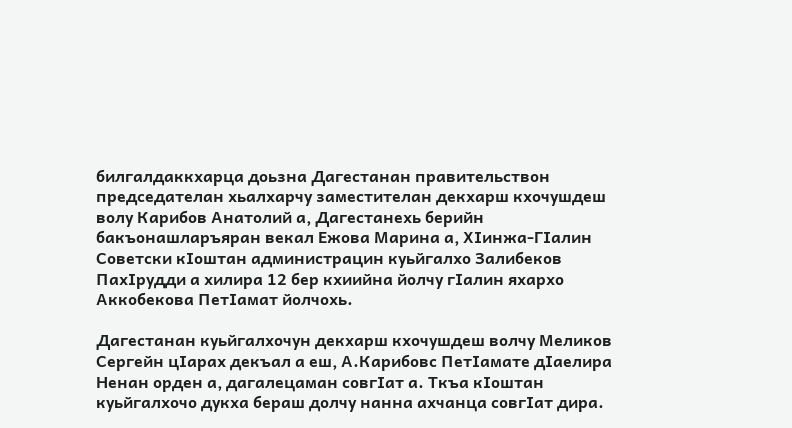билгалдаккхарца доьзна Дагестанан правительствон председателан хьалхарчу заместителан декхарш кхочушдеш волу Карибов Анатолий а, Дагестанехь берийн бакъонашларъяран векал Ежова Марина а, ХIинжа-ГIалин Советски кIоштан администрацин куьйгалхо Залибеков ПахIрудди а хилира 12 бер кхиийна йолчу гIалин яхархо Аккобекова ПетIамат йолчохь.

Дагестанан куьйгалхочун декхарш кхочушдеш волчу Меликов Сергейн цIарах декъал а еш, А.Карибовс ПетIамате дIаелира Ненан орден а, дагалецаман совгIат а. Ткъа кIоштан куьйгалхочо дукха бераш долчу нанна ахчанца совгIат дира.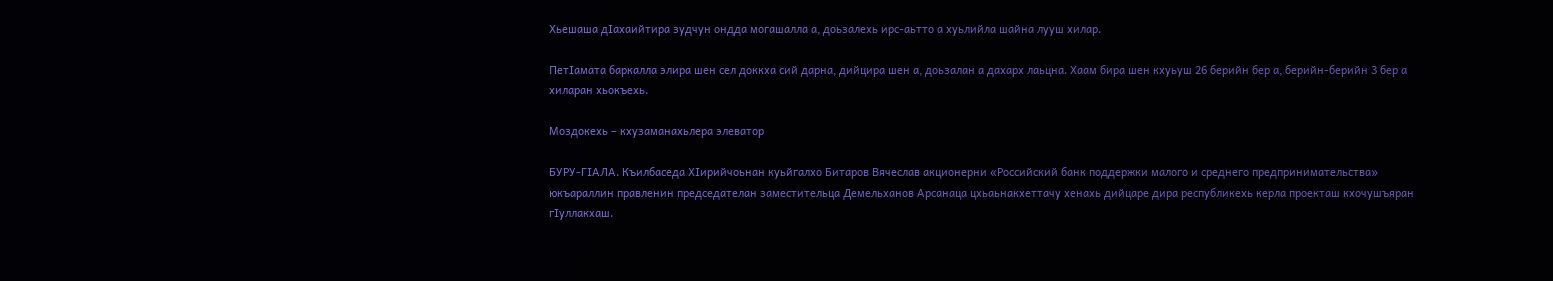Хьешаша дIахаийтира зудчун ондда могашалла а, доьзалехь ирс-аьтто а хуьлийла шайна лууш хилар.

ПетIамата баркалла элира шен сел доккха сий дарна, дийцира шен а, доьзалан а дахарх лаьцна. Хаам бира шен кхуьуш 26 берийн бер а, берийн-берийн 3 бер а хиларан хьокъехь.

Моздокехь – кхузаманахьлера элеватор

БУРУ-ГIАЛА. Къилбаседа ХIирийчоьнан куьйгалхо Битаров Вячеслав акционерни «Российский банк поддержки малого и среднего предпринимательства» юкъараллин правленин председателан заместительца Демельханов Арсанаца цхьаьнакхеттачу хенахь дийцаре дира республикехь керла проекташ кхочушъяран гIуллакхаш.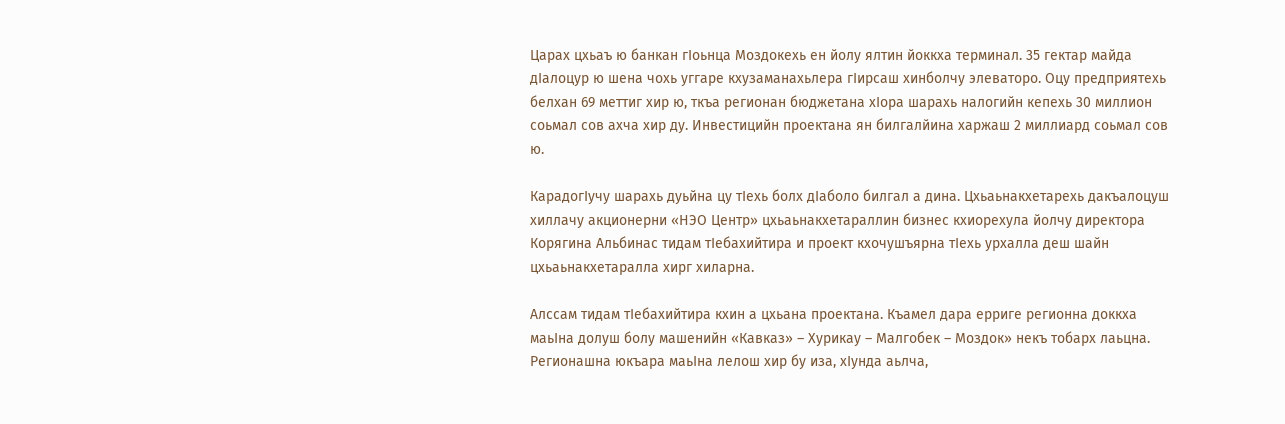Царах цхьаъ ю банкан гIоьнца Моздокехь ен йолу ялтин йоккха терминал. 35 гектар майда дIалоцур ю шена чохь уггаре кхузаманахьлера гIирсаш хинболчу элеваторо. Оцу предприятехь белхан 69 меттиг хир ю, ткъа регионан бюджетана хIора шарахь налогийн кепехь 30 миллион соьмал сов ахча хир ду. Инвестицийн проектана ян билгалйина харжаш 2 миллиард соьмал сов ю.

КарадогIучу шарахь дуьйна цу тIехь болх дIаболо билгал а дина. Цхьаьнакхетарехь дакъалоцуш хиллачу акционерни «НЭО Центр» цхьаьнакхетараллин бизнес кхиорехула йолчу директора Корягина Альбинас тидам тIебахийтира и проект кхочушъярна тIехь урхалла деш шайн цхьаьнакхетаралла хирг хиларна.

Алссам тидам тIебахийтира кхин а цхьана проектана. Къамел дара ерриге регионна доккха маьIна долуш болу машенийн «Кавказ» – Хурикау – Малгобек – Моздок» некъ тобарх лаьцна. Регионашна юкъара маьIна лелош хир бу иза, хIунда аьлча,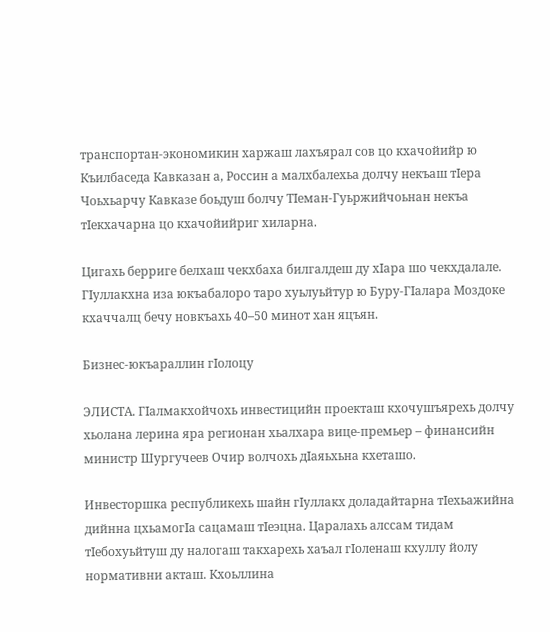транспортан-экономикин харжаш лахъярал сов цо кхачойийр ю Къилбаседа Кавказан а, Россин а малхбалехьа долчу некъаш тIера Чоьхьарчу Кавказе боьдуш болчу ТIеман-Гуьржийчоьнан некъа тIекхачарна цо кхачойийриг хиларна.

Цигахь берриге белхаш чекхбаха билгалдеш ду хIара шо чекхдалале. ГIуллакхна иза юкъабалоро таро хуьлуьйтур ю Буру-ГIалара Моздоке кхаччалц бечу новкъахь 40–50 минот хан яцъян.

Бизнес-юкъараллин гIолоцу

ЭЛИСТА. ГIалмакхойчохь инвестицийн проекташ кхочушъярехь долчу хьолана лерина яра регионан хьалхара вице-премьер – финансийн министр Шургучеев Очир волчохь дIаяьхьна кхеташо.

Инвесторшка республикехь шайн гIуллакх доладайтарна тIехьажийна дийнна цхьамогIа сацамаш тIеэцна. Царалахь алссам тидам тIебохуьйтуш ду налогаш такхарехь хаъал гIоленаш кхуллу йолу нормативни акташ. Кхоьллина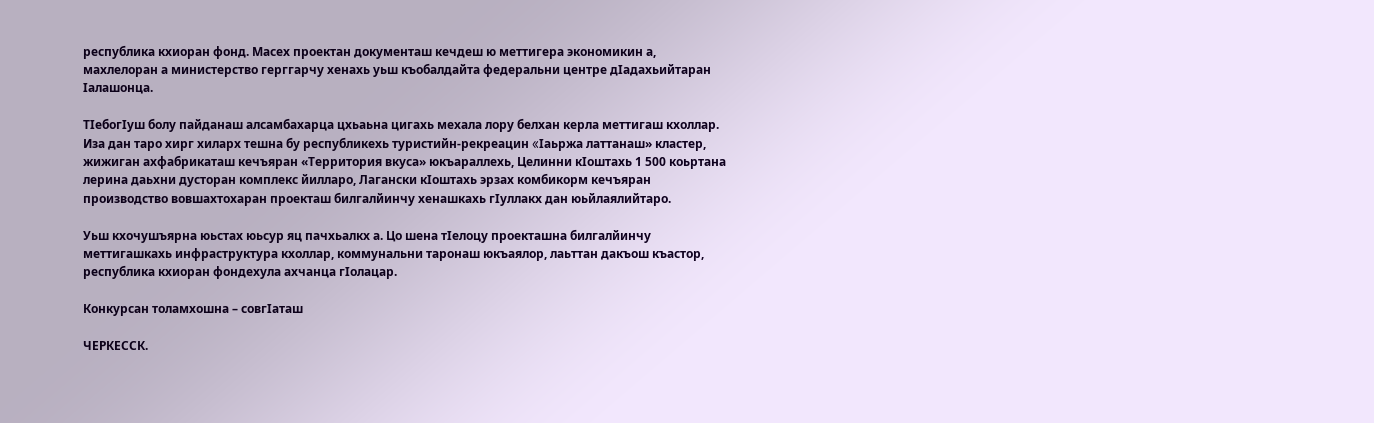республика кхиоран фонд. Масех проектан документаш кечдеш ю меттигера экономикин а, махлелоран а министерство герггарчу хенахь уьш къобалдайта федеральни центре дIадахьийтаран Iалашонца.

ТIебогIуш болу пайданаш алсамбахарца цхьаьна цигахь мехала лору белхан керла меттигаш кхоллар. Иза дан таро хирг хиларх тешна бу республикехь туристийн-рекреацин «Iаьржа латтанаш» кластер, жижиган ахфабрикаташ кечъяран «Территория вкуса» юкъараллехь, Целинни кIоштахь 1 500 коьртана лерина даьхни дусторан комплекс йилларо, Лагански кIоштахь эрзах комбикорм кечъяран производство вовшахтохаран проекташ билгалйинчу хенашкахь гIуллакх дан юьйлаялийтаро.

Уьш кхочушъярна юьстах юьсур яц пачхьалкх а. Цо шена тIелоцу проекташна билгалйинчу меттигашкахь инфраструктура кхоллар, коммунальни таронаш юкъаялор, лаьттан дакъош къастор, республика кхиоран фондехула ахчанца гIолацар.

Конкурсан толамхошна – совгIаташ

ЧЕРКЕССК.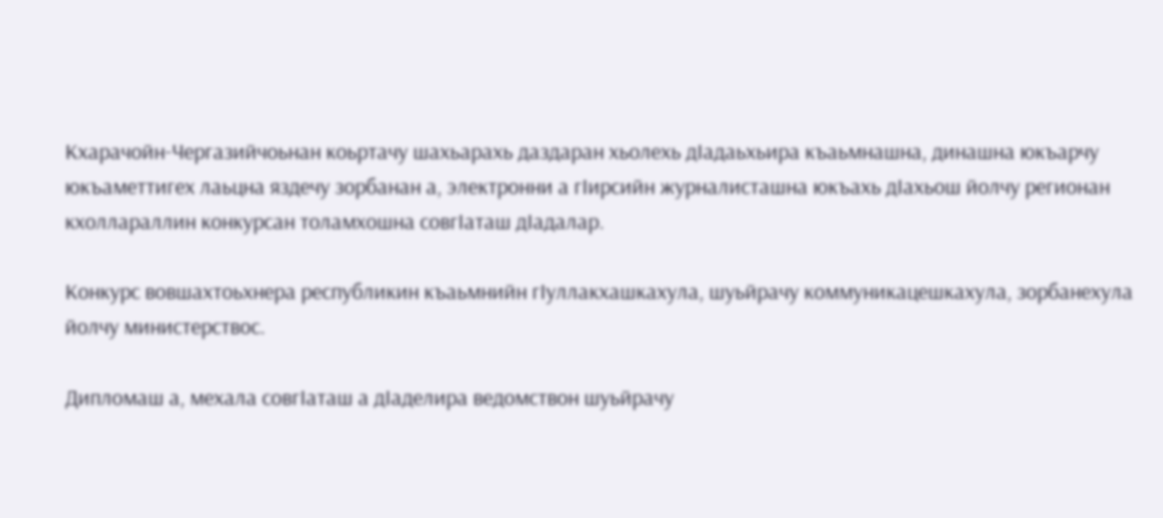Кхарачойн-Чергазийчоьнан коьртачу шахьарахь даздаран хьолехь дIадаьхьира къаьмнашна, динашна юкъарчу юкъаметтигех лаьцна яздечу зорбанан а, электронни а гIирсийн журналисташна юкъахь дIахьош йолчу регионан кхоллараллин конкурсан толамхошна совгIаташ дIадалар.

Конкурс вовшахтоьхнера республикин къаьмнийн гIуллакхашкахула, шуьйрачу коммуникацешкахула, зорбанехула йолчу министерствос.

Дипломаш а, мехала совгIаташ а дIаделира ведомствон шуьйрачу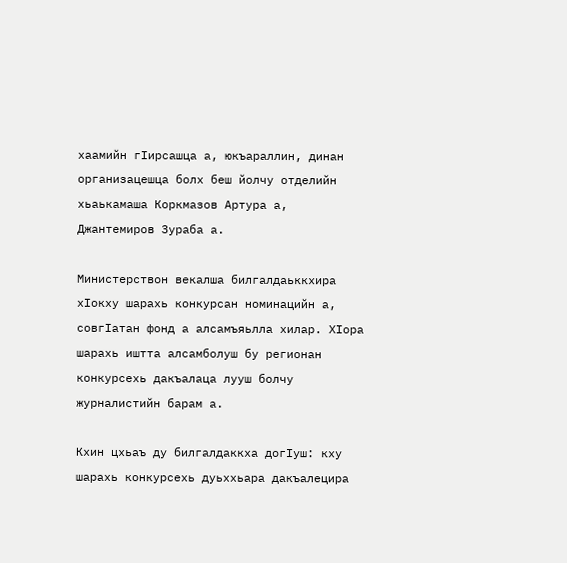хаамийн гIирсашца а, юкъараллин, динан организацешца болх беш йолчу отделийн хьаькамаша Коркмазов Артура а, Джантемиров Зураба а.

Министерствон векалша билгалдаьккхира хIокху шарахь конкурсан номинацийн а, совгIатан фонд а алсамъяьлла хилар. ХIора шарахь иштта алсамболуш бу регионан конкурсехь дакъалаца лууш болчу журналистийн барам а.

Кхин цхьаъ ду билгалдаккха догIуш: кху шарахь конкурсехь дуьххьара дакъалецира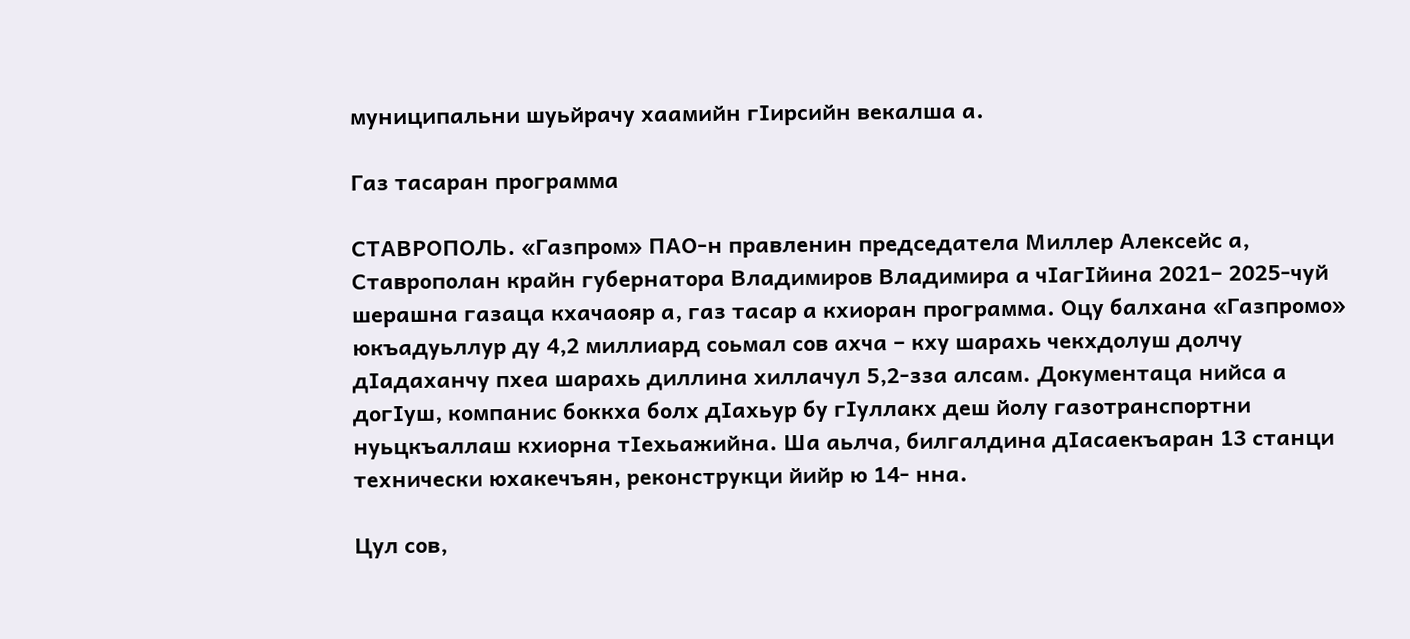муниципальни шуьйрачу хаамийн гIирсийн векалша а.

Газ тасаран программа

СТАВРОПОЛЬ. «Газпром» ПАО-н правленин председатела Миллер Алексейс а, Ставрополан крайн губернатора Владимиров Владимира а чIагIйина 2021– 2025-чуй шерашна газаца кхачаояр а, газ тасар а кхиоран программа. Оцу балхана «Газпромо» юкъадуьллур ду 4,2 миллиард соьмал сов ахча – кху шарахь чекхдолуш долчу дIадаханчу пхеа шарахь диллина хиллачул 5,2-зза алсам. Документаца нийса а догIуш, компанис боккха болх дIахьур бу гIуллакх деш йолу газотранспортни нуьцкъаллаш кхиорна тIехьажийна. Ша аьлча, билгалдина дIасаекъаран 13 станци технически юхакечъян, реконструкци йийр ю 14- нна.

Цул сов,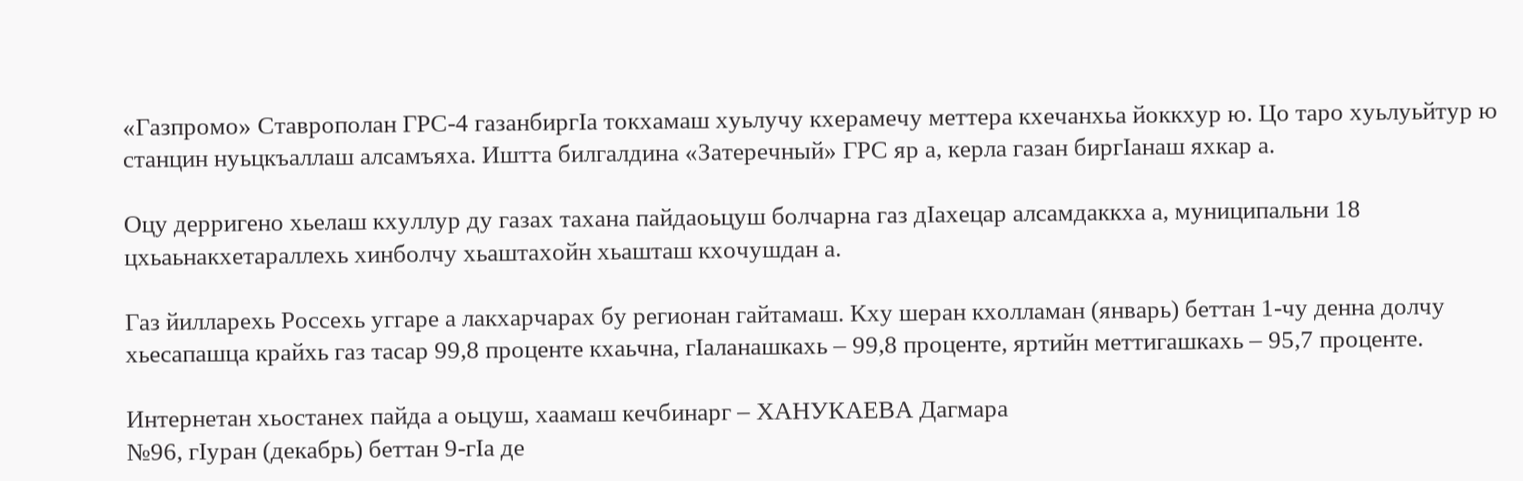«Газпромо» Ставрополан ГРС-4 газанбиргIа токхамаш хуьлучу кхерамечу меттера кхечанхьа йоккхур ю. Цо таро хуьлуьйтур ю станцин нуьцкъаллаш алсамъяха. Иштта билгалдина «Затеречный» ГРС яр а, керла газан биргIанаш яхкар а.

Оцу дерригено хьелаш кхуллур ду газах тахана пайдаоьцуш болчарна газ дIахецар алсамдаккха а, муниципальни 18 цхьаьнакхетараллехь хинболчу хьаштахойн хьашташ кхочушдан а.

Газ йилларехь Россехь уггаре а лакхарчарах бу регионан гайтамаш. Кху шеран кхолламан (январь) беттан 1-чу денна долчу хьесапашца крайхь газ тасар 99,8 проценте кхаьчна, гIаланашкахь – 99,8 проценте, яртийн меттигашкахь – 95,7 проценте.

Интернетан хьостанех пайда а оьцуш, хаамаш кечбинарг – ХАНУКАЕВА Дагмара
№96, гIуран (декабрь) беттан 9-гIа де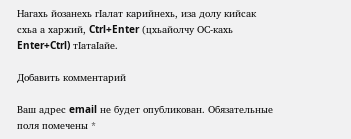Нагахь йозанехь гIалат карийнехь, иза долу кийсак схьа а харжий, Ctrl+Enter (цхьайолчу ОС-кахь Enter+Ctrl) тIатаIайе.

Добавить комментарий

Ваш адрес email не будет опубликован. Обязательные поля помечены *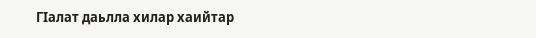ГIалат даьлла хилар хаийтар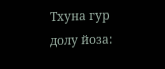Тхуна гур долу йоза: